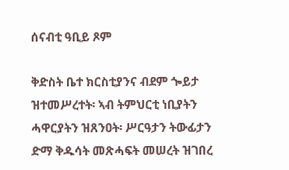ሰናብቲ ዓቢይ ጾም

ቅድስት ቤተ ክርስቲያንና ብደም ጐይታ ዝተመሥረተት፡ ኣብ ትምህርቲ ነቢያትን ሓዋርያትን ዝጸንዐት፡ ሥርዓታን ትውፊታን ድማ ቅዱሳት መጽሓፍት መሠረት ዝገበረ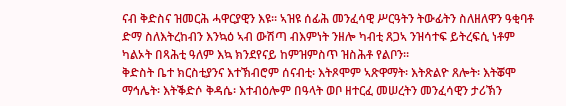ናብ ቅድስና ዝመርሕ ሓዋርያዊን እዩ። ኣዝዩ ሰፊሕ መንፈሳዊ ሥርዓትን ትውፊትን ስለዘለዋን ዓቂባቶ ድማ ስለእትረከብን እንኳዕ ኣብ ውሽጣ ብእምነት ንዘሎ ካብቲ ጸጋኣ ንዝሳተፍ ይትረፍሲ ነቶም ካልኦት በጻሕቲ ዓለም እኳ ክንደየናይ ከምዝምስጥ ዝስሕቶ የልቦን።
ቅድስት ቤተ ክርስቲያንና እተኽብሮም ሰናብቲ፡ እትጾሞም ኣጽዋማት፡ እትጽልዮ ጸሎት፡ እትቖሞ ማኅሌት፡ እትቕድሶ ቅዳሴ፡ እተብዕሎም በዓላት ወቦ ዘተርፈ መሠረትን መንፈሳዊን ታሪኽን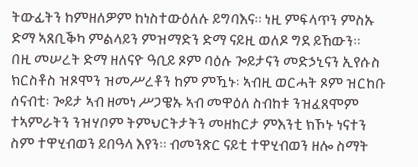ትውፊትን ከምዘለዎም ከነስተውዕለሉ ይግባእና። ነዚ ምፍላጥን ምስኡ ድማ ኣጸቢቕካ ምልላይን ምዝማድን ድማ ናይዚ ወለዶ ግደ ይኸውን።
በዚ መሠረት ድማ ዘለናዮ ዓቢይ ጾም ባዕሉ ጐይታናን መድኃኒናን ኢየሱስ ክርስቶስ ዝጾሞን ዝመሥረቶን ከም ምዃኑ፡ ኣብዚ ወርሓት ጾም ዝርከቡ ሰናብቲ፡ ጐይታ ኣብ ዘመነ ሥጋዌኡ ኣብ መዋዕለ ስብከቱ ንዝፈጸሞም ተኣምራትን ንዝሃቦም ትምህርትታትን መዘከርታ ምእንቲ ክኾኑ ነናተን ስም ተዋሂብወን ይበዓላ እየን። ብመንጽር ናይቲ ተዋሂብወን ዘሎ ስማት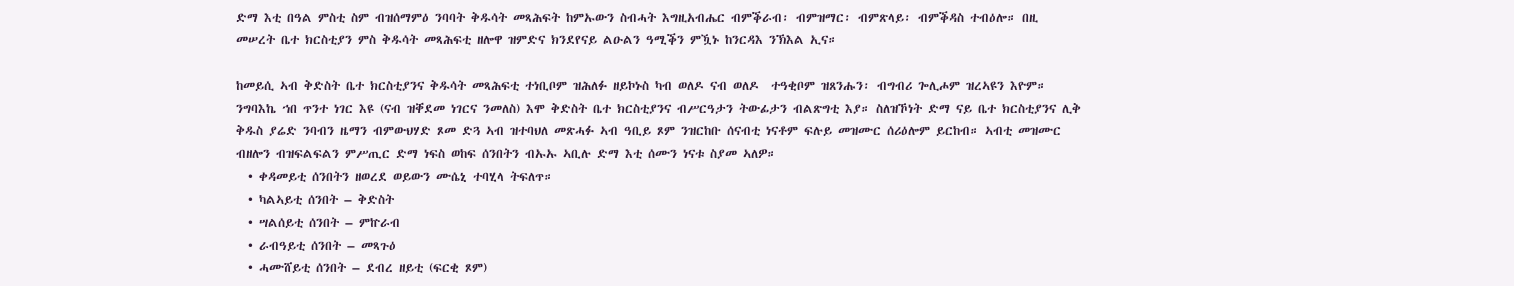ድማ እቲ በዓል ምስቲ ስም ብዝሰማምዕ ንባባት ቅዱሳት መጻሕፍት ከምኡውን ስብሓት እግዚአብሔር ብምቕራብ፡ ብምዝማር፡ ብምጽላይ፡ ብምቕዳስ ተብዕሎ። በዚ መሠረት ቤተ ክርስቲያን ምስ ቅዱሳት መጻሕፍቲ ዘሎዋ ዝምድና ክንደየናይ ልዑልን ዓሚቕን ምዃኑ ከንርዳእ ንኽእል ኢና።

ከመይሲ ኣብ ቅድስት ቤተ ክርስቲያንና ቅዱሳት መጻሕፍቲ ተነቢቦም ዝሕለፉ ዘይኮኑስ ካብ ወለዶ ናብ ወለዶ  ተዓቂቦም ዝጸንሑን፡ ብግብሪ ጐሊሖም ዝረኣዩን እዮም።
ንግባእኬ ኀበ ጥንተ ነገር እዩ (ናብ ዝቐደመ ነገርና ንመለስ) እሞ ቅድስት ቤተ ክርስቲያንና ብሥርዓታን ትውፊታን ብልጽግቲ እያ። ስለዝኾነት ድማ ናይ ቤተ ክርስቲያንና ሊቅ ቅዱስ ያሬድ ንባብን ዜማን ብምውህሃድ ጾመ ድጓ ኣብ ዝተባህለ መጽሓፉ ኣብ ዓቢይ ጾም ንዝርከቡ ሰናብቲ ነናቶም ፍሉይ መዝሙር ሰሪዕሎም ይርከብ። ኣብቲ መዝሙር ብዘሎን ብዝፍልፍልን ምሥጢር ድማ ነፍስ ወከፍ ሰንበትን ብኡኡ ኣቢሉ ድማ እቲ ሰሙን ነናቱ ስያመ ኣለዎ።
  • ቀዳመይቲ ሰንበትን ዘወረደ ወይውን ሙሴኒ ተባሂላ ትፍለጥ።
  • ካልኣይቲ ሰንበት – ቅድስት
  • ሣልሰይቲ ሰንበት – ምኵራብ
  • ራብዓይቲ ሰንበት – መጻጉዕ
  • ሓሙሸይቲ ሰንበት – ደብረ ዘይቲ (ፍርቂ ጾም)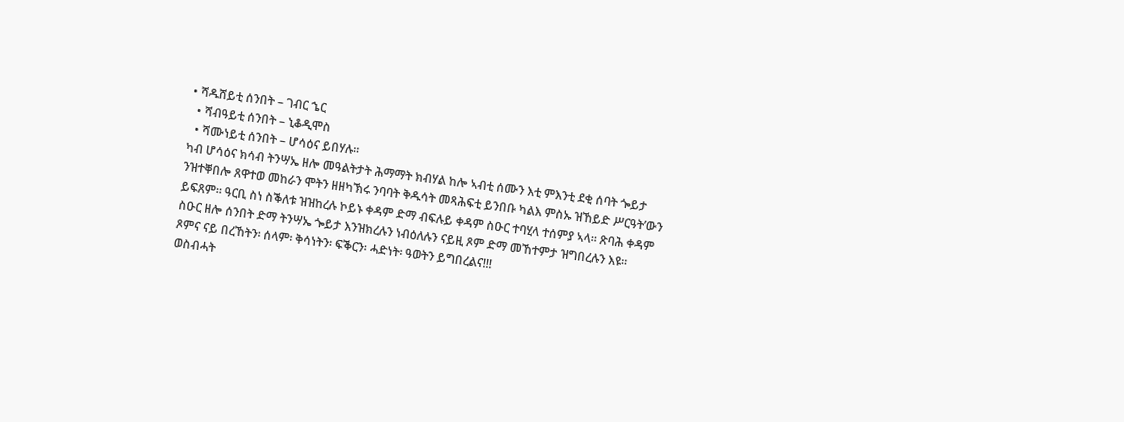• ሻዱሸይቲ ሰንበት – ገብር ኄር
  • ሻብዓይቲ ሰንበት – ኒቆዲሞስ
  • ሻሙነይቲ ሰንበት – ሆሳዕና ይበሃሉ።
ካብ ሆሳዕና ክሳብ ትንሣኤ ዘሎ መዓልትታት ሕማማት ክብሃል ከሎ ኣብቲ ሰሙን እቲ ምእንቲ ደቂ ሰባት ጐይታ ንዝተቐበሎ ጸዋተወ መከራን ሞትን ዘዘካኽሩ ንባባት ቅዱሳት መጻሕፍቲ ይንበቡ ካልእ ምስኡ ዝኸይድ ሥርዓት’ውን ይፍጸም። ዓርቢ ስነ ስቕለቱ ዝዝከረሉ ኮይኑ ቀዳም ድማ ብፍሉይ ቀዳም ስዑር ተባሂላ ተሰምያ ኣላ። ጽባሕ ቀዳም ስዑር ዘሎ ሰንበት ድማ ትንሣኤ ጐይታ እንዝክረሉን ነብዕለሉን ናይዚ ጾም ድማ መኸተምታ ዝግበረሉን እዩ።
ጾምና ናይ በረኸትን፡ ሰላም፡ ቅሳነትን፡ ፍቕርን፡ ሓድነት፡ ዓወትን ይግበረልና!!!
ወስብሓት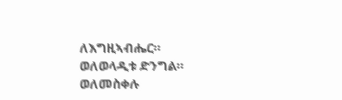ለእግዚኣብሔር።
ወለወላዲቱ ድንግል።
ወለመስቀሉ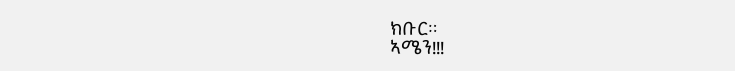ክቡር።
ኣሜን!!!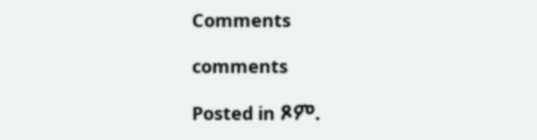Comments

comments

Posted in ጾም.